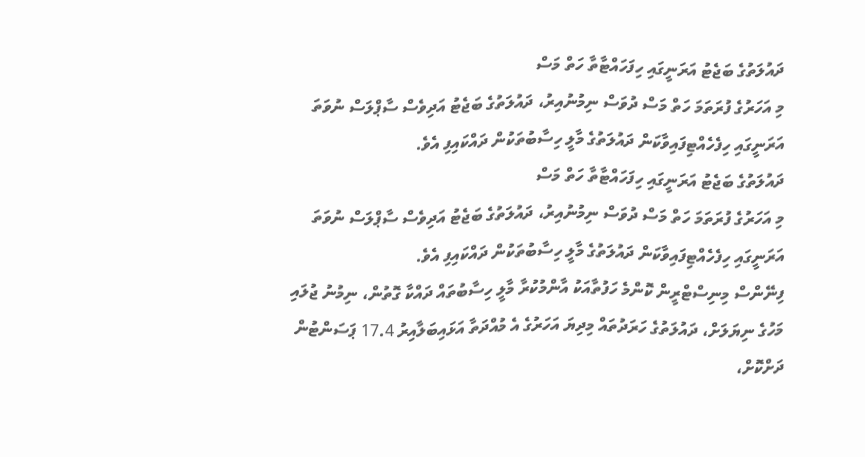ދައުލަތުގެ ބަޖެޓު އަރަނީގައި ހިފަހައްޓާތާ ހަތް މަސް
މި އަހަރުގެ ފުރަތަމަ ހަތް މަސް ދުވަސް ނިމުނުއިރު، ދައުލަތުގެ ބަޖެޓު އަދިވެސް ސާޕްލަސް ނުވަތަ އަރަނީގައި ހިފެހެއްޓިފައިވާކަން ދައުލަތުގެ މާލީ ހިސާބުތަކުން ދައްކައިފި އެވެ.
ދައުލަތުގެ ބަޖެޓު އަރަނީގައި ހިފަހައްޓާތާ ހަތް މަސް
މި އަހަރުގެ ފުރަތަމަ ހަތް މަސް ދުވަސް ނިމުނުއިރު، ދައުލަތުގެ ބަޖެޓު އަދިވެސް ސާޕްލަސް ނުވަތަ އަރަނީގައި ހިފެހެއްޓިފައިވާކަން ދައުލަތުގެ މާލީ ހިސާބުތަކުން ދައްކައިފި އެވެ.
ފިނޭންސް މިނިސްޓްރީން ކޮންމެ ހަފުތާއަކު އާންމުކުރާ މާލީ ހިސާބުތައް ދައްކާ ގޮތުން، ނިމުނު ޖުލައި މަހުގެ ނިޔަލަށް، ދައުލަތުގެ ހަރަދުތައް މިދިޔަ އަހަރުގެ އެ މުއްދަތާ އަޅައިބަލާއިރު 17.4 ޕަސަންޓުން ދަށްކޮށް،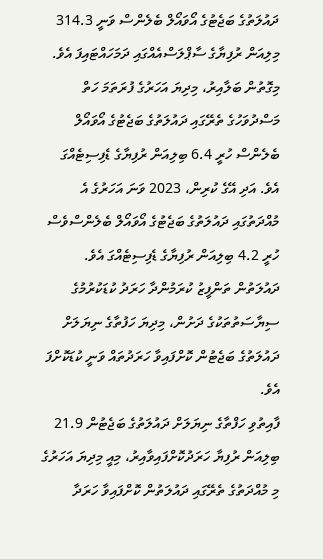ދައުލަތުގެ ބަޖެޓުގެ އޯވައޯލް ބެލެންސް ވަނީ 314.3 މިލިއަން ރުފިޔާގެ ސާޕްލަސްއެއްގައި ދަމަހައްޓައިފަ އެވެ.
މިގޮތުން ބަލާއިރު، މިދިޔަ އަހަރުގެ ފުރަތަމަ ހަތް މަސްދުވަހުގެ ތެރޭގައި ދައުލަތުގެ ބަޖެޓުގެ އޯވައޯލް ބެލެންސް ހުރީ 6.4 ބިލިއަން ރުފިޔާގެ ޑެފިސިޓެއްގަ އެވެ. އަދި އޭގެ ކުރިން، 2023 ވަނަ އަހަރުގެ އެ މުއްދަތުގައި ދައުލަތުގެ ބަޖެޓުގެ އޯވައޯލް ބެލެންސްވެސް ހުރީ 4.2 ބިލިއަން ރުފިޔާގެ ޑެފިސިޓެއްގަ އެވެ.
ދައުލަތުން ތަންފީޒު ކުރަމުންދާ ހަރަދު ކުޑަކުރުމުގެ ސިޔާސަތުތަކުގެ ދަށުން، މިދިޔަ ހަފުތާގެ ނިޔަލަށް ދައުލަތުގެ ބަޖެޓުން ކޮށްފައިވާ ހަރަދުތައް ވަނީ ކުޑަކޮށްފަ އެވެ.
ފާއިތުވި ހަފްތާގެ ނިޔަލަށް ދައުލަތުގެ ބަޖެޓުން 21.9 ބިލިއަން ރުފިޔާ ހަރަދުކޮށްފައިވާއިރު، މިއީ މިދިޔަ އަހަރުގެ މި މުއްދަތުގެ ތެރޭގައި ދައުލަތުން ކޮށްފައިވާ ހަރަދާ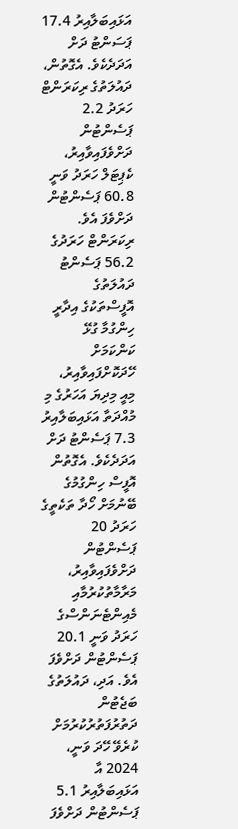އަޅައިބަލާއިރު 17.4 ޕަސަންޓު ދަށް އަދަދެކެވެ. އެގޮތުން، ދައުލަތުގެ ރިކަރަންޓް ހަރަދު 2.2 ޕަސެންޓުން ދަށްވެފައިވާއިރު، ކެޕިޓަލް ހަރަދު ވަނީ 60.8 ޕަސެންޓުން ދަށްވެފަ އެވެ.
ރިކަރަންޓް ހަރަދުގެ 56.2 ޕަސެންޓު ދައުލަތުގެ އޮފީސްތަކުގެ އިދާރީ ހިންގުމާ ގުޅޭ ކަންކަމަށް ހޭދަކޮށްފައިވާއިރު، މިއީ މިދިޔަ އަހަރުގެ މި މުއްދަތާ އަޅައިބަލާއިރު 7.3 ޕަސެންޓު ދަށް އަދަދެކެވެ. އެގޮތުން އޮފީސް ހިންގުމުގެ ބޭނުމަށް ހޯދާ ތަކެތީގެ ހަރަދު 20 ޕަސެންޓުން ދަށްވެފައިވާއިރު، މަރާމާތުކުރުމާއި މެއިންޓެނަންސްގެ ހަރަދު ވަނީ 20.1 ޕަސެންޓުން ދަށްވެފަ އެވެ. އަދި، ދައުލަތުގެ ބަޖެޓުން ދަތުރުފަތުރުކުރުމަށް ކުރެވޭ ހޭދަ ވަނީ، 2024 އާ އަޅައިބަލާއިރު 5.1 ޕަސެންޓުން ދަށްވެފަ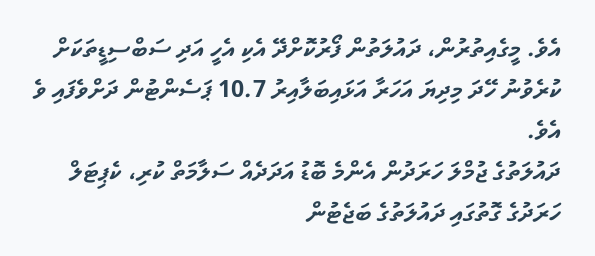އެވެ. މީގެއިތުރުން، ދައުލަތުން ފޯރުކޮށްދޭ އެކި އެހީ އަދި ސަބްސިޑީތަކަށް ކުރެވުނު ހޭދަ މިދިޔަ އަހަރާ އަޅައިބަލާއިރު 10.7 ޕަސެންޓުން ދަށްވެފައި ވެ އެވެ.
ދައުލަތުގެ ޖުމްލަ ހަރަދުން އެންމެ ބޮޑު އަދަދެއް ސަލާމަތް ކުރި، ކެޕިޓަލް ހަރަދުގެ ގޮތުގައި ދައުލަތުގެ ބަޖެޓުން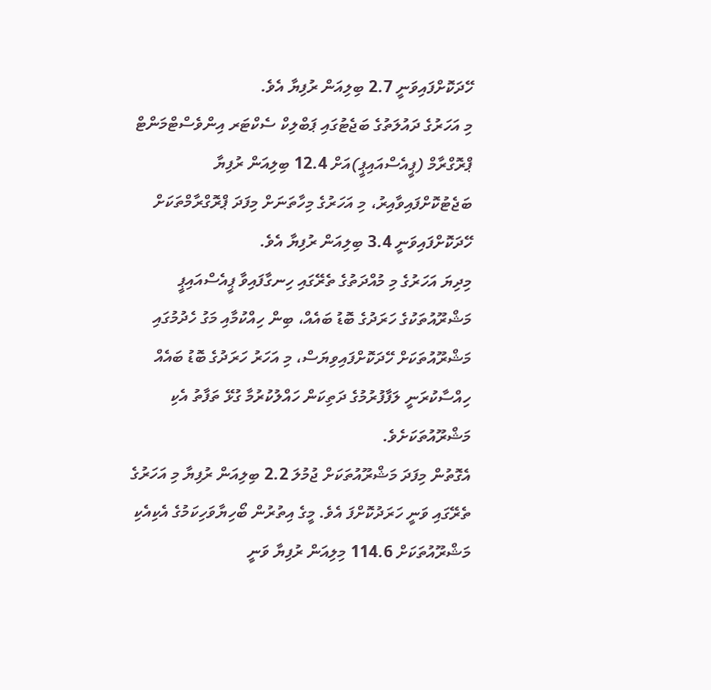ހޭދަކޮށްފައިވަނީ 2.7 ބިލިއަން ރުފިޔާ އެވެ.
މި އަހަރުގެ ދައުލަތުގެ ބަޖެޓުގައި ޕަބްލިކް ސެކްޓަރ އިންވެސްޓްމަންޓް ޕްރޮގްރާމް (ޕީއެސްއައިޕީ)އަށް 12.4 ބިލިއަން ރުފިޔާ ބަޖެޓުކޮށްފައިވާއިރު، މި އަހަރުގެ މިހާތަނަށް މިފަދަ ޕްރޮގްރާމްތަކަށް ހޭދަކޮށްފައިވަނީ 3.4 ބިލިއަން ރުފިޔާ އެވެ.
މިދިޔަ އަހަރުގެ މި މުއްދަތުގެ ތެރޭގައި ހިނގާފައިވާ ޕީއެސްއައިޕީ މަޝްރޫއުތަކުގެ ހަރަދުގެ ބޮޑު ބައެއް، ބިން ހިއްކުމާއި މަގު ހެދުމުގައި މަޝްރޫއުތަކަށް ހޭދަކޮށްފައިވިޔަސް، މި އަހަރު ހަރަދުގެ ބޮޑު ބައެއް ހިއްސާކުރަނީ ލަފާފުރުމުގެ ދަތިކަން ހައްލުކުރުމާ ގުޅޭ ތަފާތު އެކި މަޝްރޫއުތަކަށެވެ.
އެގޮތުން މިފަދަ މަޝްރޫއުތަކަށް ޖުމުލަ 2.2 ބިލިއަން ރުފިޔާ މި އަހަރުގެ ތެރޭގައި ވަނީ ހަރަދުކޮށްފަ އެވެ. މީގެ އިތުރުން ބޯހިޔާވަހިކަމުގެ އެކިއެކި މަޝްރޫއުތަކަށް 114.6 މިލިއަން ރުފިޔާ ވަނީ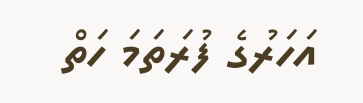އަހަރުގެ ފުރަތަމަ ހަތް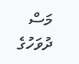މަސް ދުވަހުގެ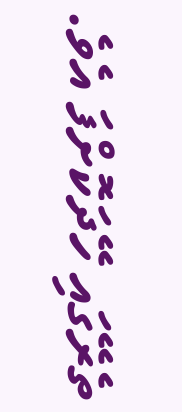ތެރޭގައި ހޭދަކޮށްފަ އެވެ.